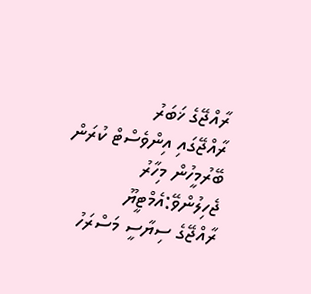ރާއްޖޭގެ ޚަބަރު
ރާއްޖޭގައި އިންވެސްޓް ކުރަން ބޭރުމީހުން މިހާރު ޖެހިލުންވޭ:އެމްޓީޔޫ
ރާއްޖޭގެ ސިޔާސީ މަސްރަހު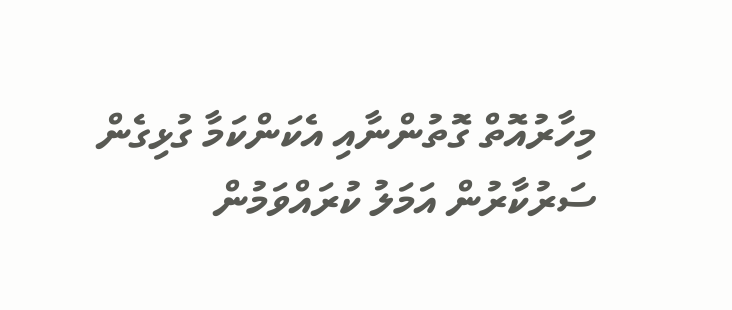މިހާރުއޮތް ގޮތުންނާއި އެކަންކަމާ ގުޅިގެން ސަރުކާރުން އަމަލު ކުރައްވަމުން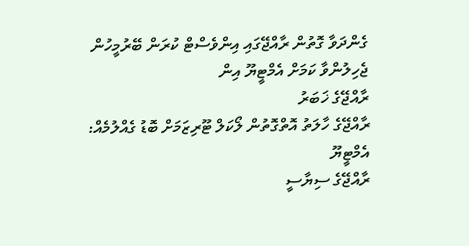ގެންދަވާ ގޮތުން ރާއްޖޭގައި އިންވެސްޓް ކުރަން ބޭރުމީހުން ޖެހިލުންވާ ކަމަށް އެމްޓީޔޫ އިން
ރާއްޖޭގެ ޚަބަރު
ރާއްޖޭގެ ހާލަތު އޮތްގޮތުން ލޯކަލް ޓޫރިޒަމަށް ބޮޑު ގެއްލުމެއް: އެމްޓީޔޫ
ރާއްޖޭގެ ސިޔާސީ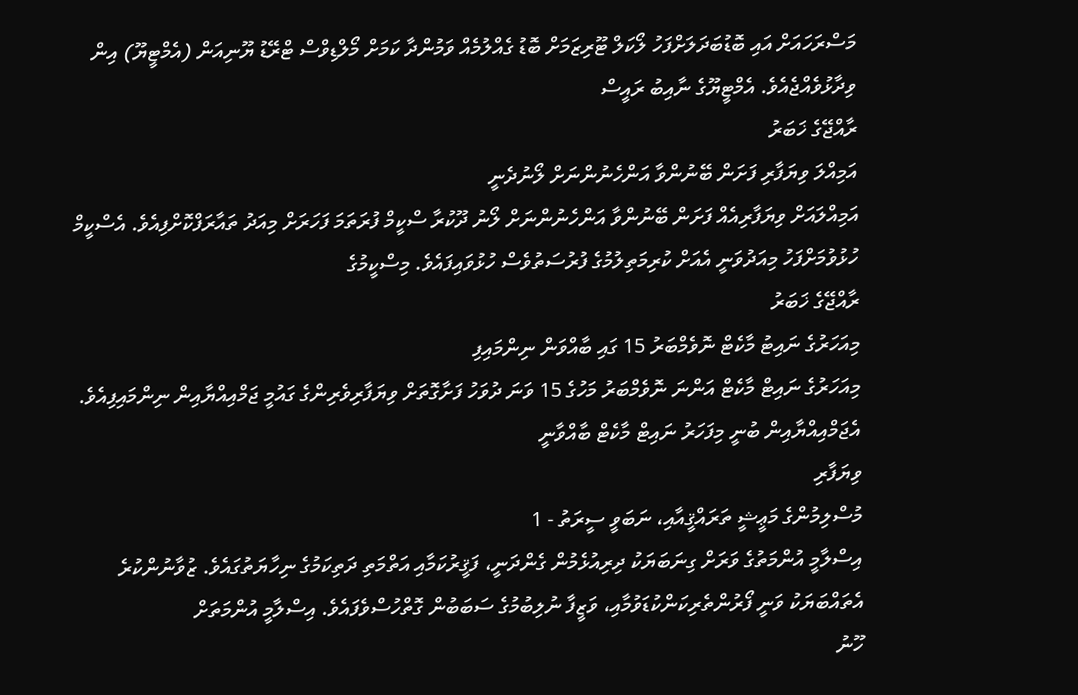މަސްރަހައަށް އައި ބޮޑުބަދަލަށްފަހު ލޯކަލް ޓޫރިޒަމަށް ބޮޑު ގެއްލުމެއް ވަމުންދާ ކަމަށް މޯލްޑިވްސް ޓްރޭޑު ޔޫނިއަން (އެމްޓީޔޫ) އިން ވިދާޅުވެއްޖެއެވެ. އެމްޓީޔޫގެ ނާއިބު ރައީސް
ރާއްޖޭގެ ޚަބަރު
އަމިއްލަ ވިޔަފާރި ފަށަން ބޭނުންވާ އަންހެނުންނަށް ލޯނުދެނީ
އަމިއްލައަށް ވިޔަފާރިއެއް ފަށަން ބޭނުންވާ އަންހެނުންނަށް ލޯނު ދޫކުރާ ސްކީމް ފުރަތަމަ ފަހަރަށް މިއަދު ތައާރަފްކޮށްފިއެވެ. އެސްކީމް ހުޅުވުމަށްފަހު މިއަދުވަނީ އެއަށް ކުރިމަތިލުމުގެ ފުރުސަތުވެސް ހުޅުވައިފައެވެ. މިސްކީމުގެ
ރާއްޖޭގެ ޚަބަރު
މިއަހަރުގެ ނައިޓު މާކެޓް ނޮވެމްބަރު 15 ގައި ބާއްވަން ނިންމައިފި
މިއަހަރުގެ ނައިޓް މާކެޓް އަންނަ ނޮވެމްބަރު މަހުގެ 15 ވަނަ ދުވަހު ފަށާގޮތަށް ވިޔަފާރިވެރިންގެ ގައުމީ ޖަމްއިއްޔާއިން ނިންމައިފިއެވެ. އެޖަމްއިއްޔާއިން ބުނީ މިފަހަރު ނައިޓް މާކެޓް ބާއްވާނީ
ވިޔަފާރި
މުސްލިމުންގެ މަޢީޝީ ތަރައްޤީއާއި، ނަބަވީ ސީރަތު - 1
އިސްލާމީ އުންމަތުގެ ވަރަށް ގިނަބަޔަކު ދިރިއުޅެމުން ގެންދަނީ، ފަޤީރުކަމާއި އަތްމަތި ދަތިކަމުގެ ނިހާޔަތުގައެވެ. ޒުވާނުންކުރެ އެތައްބަޔަކު ވަނީ ފޯރުންތެރިކަންކުޑަވުމާއި، ވަޒީފާ ނުލިބުމުގެ ސަބަބުން ގޮތްހުސްވެފައެވެ. އިސްލާމީ އުންމަތަށް
ހޫނު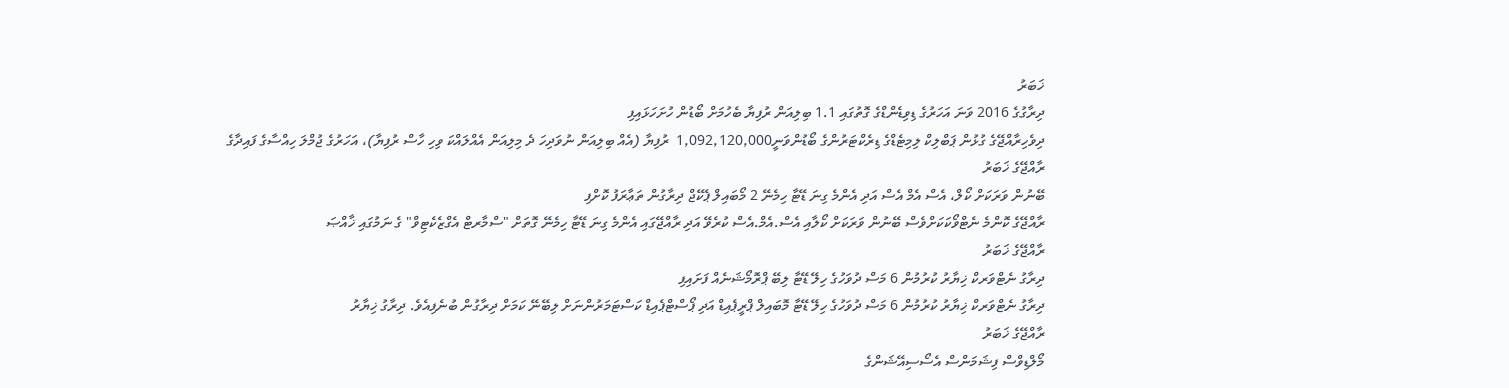ޚަބަރު
ދިރާގުގެ 2016 ވަނަ އަހަރުގެ ޑިވިޑެންޑްގެ ގޮތުގައި 1.1 ބިލިއަން ރުފިޔާ ބެހުމަށް ބޯޑުން ހުށަހަޅައިފި
ދިވެހިރާއްޖޭގެ ގުޅުން ޕަބްލިކް ލިމިޓެޑްގެ ޑިރެކްޓަރުންގެ ބޯޑުންވަނީ1,092,120,000  ރުފިޔާ (އެއް ބިލިއަން ނުވަދިހަ ދެ މިލިއަން އެއްލައްކަ ވިހި ހާސް ރުފިޔާ)، އަހަރުގެ ޖުމްލަ ހިއްސާގެ ފައިދާގެ
ރާއްޖޭގެ ޚަބަރު
ބޭނުން ވަރަކަށް ކޯލް، އެސް އެމް އެސް އަދި އެންމެ ގިނަ ޑޭޓާ ހިމެނޭ 2 މޯބައިލް ޕެކޭޖް ދިރާގުން ތަޢާރަފު ކޮށްފި
ރާއްޖޭގެ ކޮންމެ ނެޓްވޯކަކަށްވެސް ބޭނުން ވަރަކަށް ކޯލާއި އެސް.އެމް.އެސް ކުރެވޭ އަދި ރާއްޖޭގައި އެންމެ ގިނަ ޑޭޓާ ހިމެނޭ ގޮތަށް "ސްމާރޓް އެގްޒެކެޓިވް" ގެ ނަމުގައި ޚާއްޞަ
ރާއްޖޭގެ ޚަބަރު
ދިރާގު ނެޓްވަރކް ޚިޔާރު ކުރުމުން 6 މަސް ދުވަހުގެ ހިލޭ ޑޭޓާ ލިބޭ ޕްރޮމޯޝަނެއް ފަށައިފި
ދިރާގު ނެޓްވަރކް ޚިޔާރު ކުރުމުން 6 މަސް ދުވަހުގެ ހިލޭ ޑޭޓާ މޮބައިލް ޕްރީޕެއިޑް އަދި ޕޯސްޓްޕެއިޑް ކަސްޓަމަރުންނަށް ލިބޭނޭ ކަމަށް ދިރާގުން ބުނެފިއެވެ. ދިރާގު ޚިޔާރު
ރާއްޖޭގެ ޚަބަރު
މޯލްޑިވްސް ފިޝަމަންސް އެސޯސިއޭޝަންގެ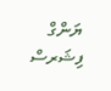ޔަންގް ފިޝަރސް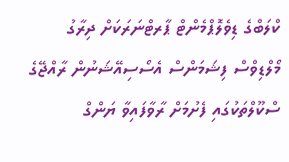ކްލަބްގެ ޑިވެލޮޕްމެންޓް ޕާރޓްނަރަކަށް ދިރާގު
މޯލްޑިވްސް ފިޝަމަންސް އެސޯސިއޭޝަނުން ރާއްޖޭގެ ސްކޫލްތަކުގައި ފެށުމަށް ރާވާފައިވާ ޔަންގް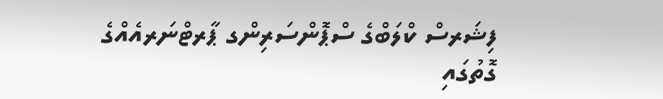ފިޝަރސް ކްލަބްގެ ސްޕޮންސަރިންގ ޕާރޓްނަރއެއްގެ ގޮތުގައި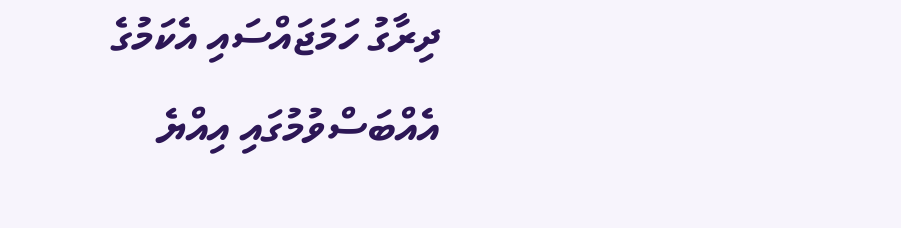ދިރާގު ހަމަޖައްސައި އެކަމުގެ އެއްބަސްވުމުގައި އިއްޔެ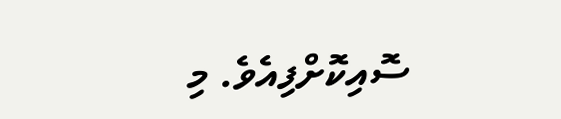ސޮއިކޮށްފިއެވެ. މި